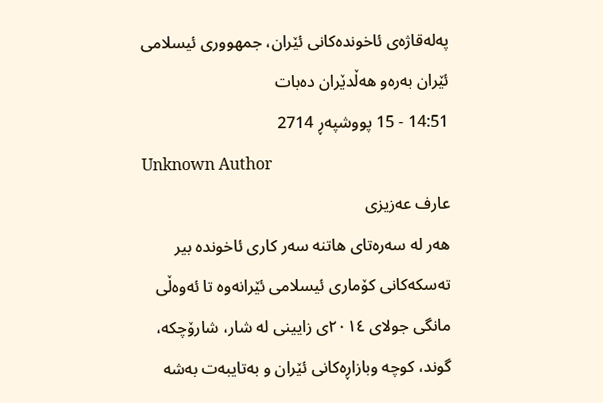پەلەقاژەی ئاخوندەکانی ئێران، جمهووری ئیسلامی ئێران بەرەو هەڵدێران دەبات
14:51 - 15 پووشپەڕ 2714
Unknown Author
عارف عەزیزی
هەر لە سەرەتای هاتنە سەر کاری ئاخوندە بیر تەسکەکانی کۆماری ئیسلامی ئێرانەوە تا ئەوەڵی مانگی جولای ٢٠١٤ی زایینی لە شار، شارۆچکە، گوند، کوچە وبازاڕەکانی ئێران و بەتایبەت بەشە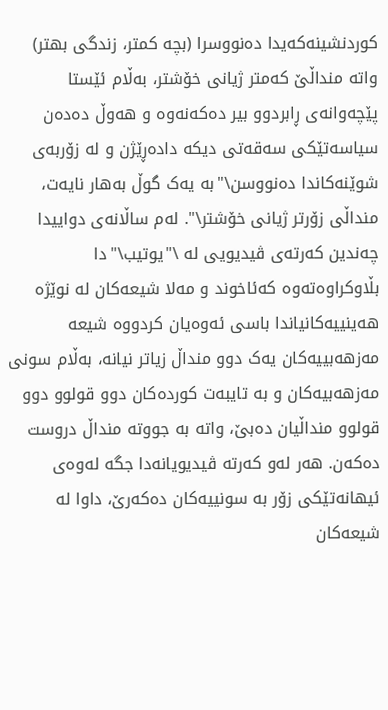کوردنشینەکەیدا دەنووسرا (بچە کمتر، زندگی بهتر) واتە منداڵێ کەمتر ژیانی خۆشتر، بەڵام ئێستا پێچەوانەی ڕابردوو بیر دەکەنەوە و هەوڵ دەدەن سیاسەتێکی سەقەتی دیکە دادەڕێژن و لە زۆربەی شوێنەکاندا دەنووسن\"بە یەک گوڵ بەهار نایەت، منداڵی زۆرتر ژیانی خۆشتر\". لەم ساڵانەی دواییدا چەندین کەرتەی ڤیدیویی لە \"یوتیب\"دا بڵاوکراوەتەوە کەئاخوند و مەلا شیعەکان لە نوێژە هەینییەکانیاندا باسی ئەوەیان کردووە شیعە مەزهەبییەکان یەک دوو منداڵ زیاتر نیانە، بەڵام سونی مەزهەبیەکان و بە تایبەت کوردەکان دوو قولوو دوو قولوو منداڵیان دەبێ، واتە بە جووتە منداڵ دروست دەکەن. هەر لەو کەرتە ڤیدیویانەدا جگە لەوەی ئیهانەتێکی زۆر بە سونییەکان دەکەرێ، داوا لە شیعەکان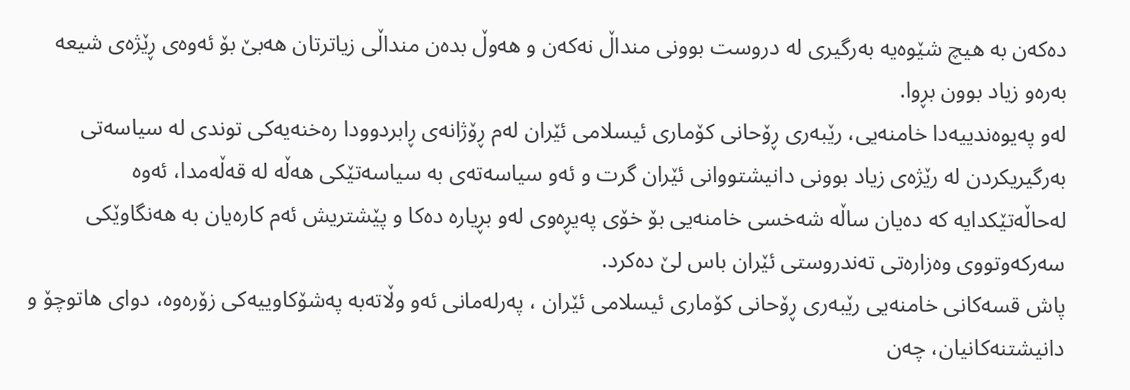دەکەن بە هیچ شێوەیە بەرگیری لە دروست بوونی منداڵ نەکەن و هەوڵ بدەن منداڵی زیاترتان هەبێ بۆ ئەوەی ڕێژەی شیعە بەرەو زیاد بوون بڕوا.
لەو پەیوەندییەدا خامنەیی، رێبەری ڕۆحانی کۆماری ئیسلامی ئێران لەم ڕۆژانەی ڕابردوودا رەخنەیەکی توندی لە سیاسەتی بەرگیریکردن لە رێژەی زیاد بوونی دانیشتووانی ئێران گرت و ئەو سیاسەتەی بە سیاسەتێکی هەڵە لە قەڵەمدا، ئەوە لەحاڵەتێکدایە کە دەیان ساڵە شەخسی خامنەیی بۆ خۆی پەیڕەوی لەو بڕیارە دەکا و پێشتریش ئەم کارەیان بە هەنگاوێکی سەرکەوتووی وەزارەتی تەندروستی ئێران باس لێ دەکرد.
پاش قسەکانی خامنەیی رێبەری ڕۆحانی کۆماری ئیسلامی ئێران ، پەرلەمانی ئەو وڵاتەبە پەشۆکاوییەکی زۆرەوە، دوای هاتوچۆ و دانیشتنەکانیان، چەن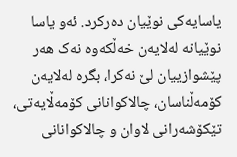یاسایەکی نوێیان دەرکرد. ئەو یاسا نوێیانە لەلایەن خەڵکەوە نەک هەر پێشوازییان لێ نەکرا، بگرە لەلایەن کۆمەڵناسان، چالاکوانانی کۆمەڵایەتی، تێکۆشەرانی لاوان و چالاکوانانی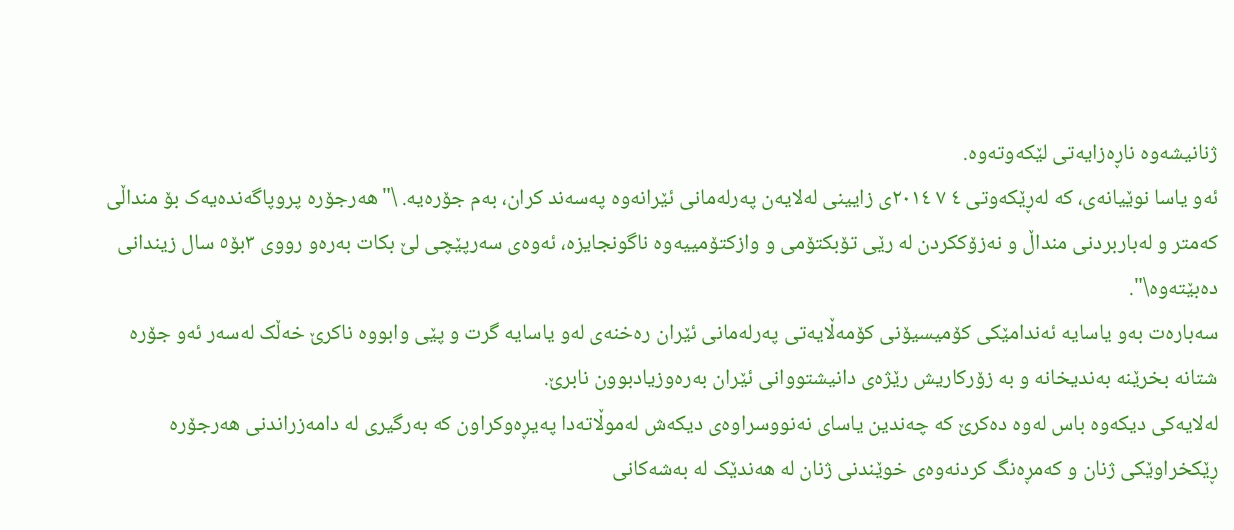ژنانیشەوە ناڕەزایەتی لێکەوتەوە.
ئەو یاسا نوێیانەی، کە لەڕێکەوتی ٤ ٧ ٢٠١٤ی زایینی لەلایەن پەرلەمانی ئێرانەوە پەسەند کران، بەم جۆرەیە. \"هەرجۆرە پروپاگەندەیەک بۆ منداڵی کەمتر و لەباربردنی منداڵ و نەزۆککردن لە رێی تۆبکتۆمی و وازکتۆمییەوە ناگونجایزە، ئەوەی سەرپێچی لێ بکات بەرەو رووی ٣بۆ٥ سال زیندانی دەبێتەوە\".
سەبارەت بەو یاسایە ئەندامێکی کۆمیسیۆنی کۆمەڵایەتی پەرلەمانی ئێران رەخنەی لەو یاسایە گرت و پێی وابووە ناکرێ خەڵک لەسەر ئەو جۆرە شتانە بخرێنە بەندیخانە و بە زۆرکاریش رێژەی دانیشتووانی ئێران بەرەوزیادبوون نابرێ.
لەلایەکی دیکەوە باس لەوە دەکرێ کە چەندین یاسای نەنووسراوەی دیکەش لەموڵاتەدا پەیڕەوکراون کە بەرگیری لە دامەزراندنی هەرجۆرە ڕێکخراوێکی ژنان و کەمڕەنگ کردنەوەی خوێندنی ژنان لە هەندێک لە بەشەکانی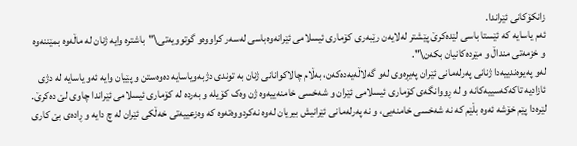زانکۆکانی ئێراندا.
ئەم یاسایە کە ئێستا باسی لێدەکرێ پێشتر لەلایەن رێبەری کۆماری ئیسلامی ئێرانەوەباسی لەسەر کراووەو گوتوویەتی\"باشترە وایە ژنان لە ماڵەوە بمێننەوە و خزمەتی منداڵ و مێردەکانیان بکەن\".
لەو پەیوەندییەدا ژنانی پەرلەمانی ئێران پەیڕەوی لەو گەلاڵەیەدەکەن، بەڵام چالاکوانانی ژنان بە توندی دژبەویاسایە دەوەستن و پێیان وایە ئەو یاسایە لە دژی ئازادیە تاکەکەسییەکانە و لە ڕووانگەی کۆماری ئیسلامی ئێران و شەخسی خامنەییەوە ژن وەک کۆیلە و بەردە لە کۆماری ئیسلامی ئێراندا چاوی لێ دەکرێ.
لێرەدا پێم خۆشە ئەوە بڵێم کە نە شەخسی خامنەیی، و نە پەرلەمانی ئێرانیش بیریان لەوە نەکردووەتەوە کە وەزعییەتی خەڵکی ئێران لە چ دایە و ڕادەی بێ کاری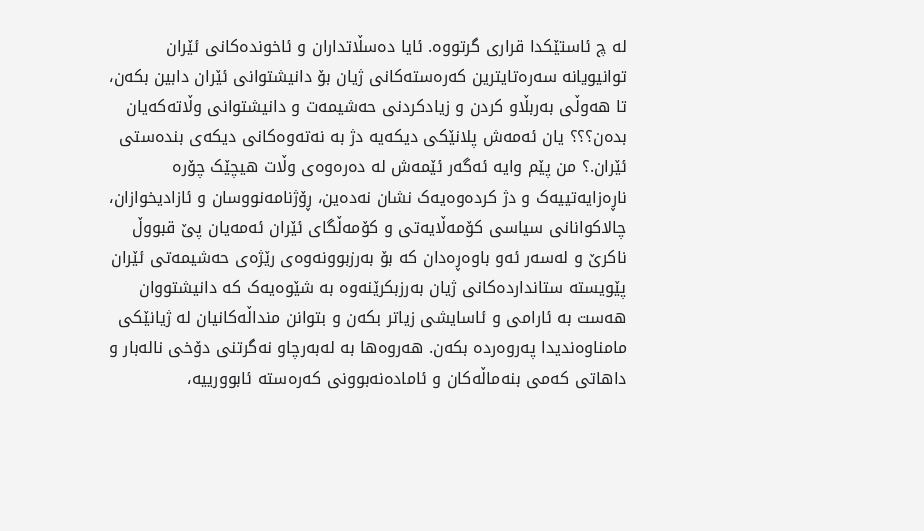لە چ ئاستێکدا قراری گرتووە. ئایا دەسڵاتداران و ئاخوندەکانی ئێران توانیویانە سەرەتایترین کەرەستەکانی ژیان بۆ دانیشتوانی ئێران دابین بکەن، تا هەوڵی بەربڵاو کردن و زیادکردنی حەشیمەت و دانیشتوانی وڵاتەکەیان بدەن؟؟؟ یان ئەمەش پلانێکی دیکەیە دژ بە نەتەوەکانی دیکەی بندەستی ئێران.؟ من پێم وایە ئەگەر ئێمەش لە دەرەوەی وڵات هیچێک چۆرە ناڕەزایەتییەک و دژ کردەوەیەک نشان نەدەین، ڕۆژنامەنووسان و ئازادیخوازان، چالاکوانانی سیاسی کۆمەڵایەتی و کۆمەڵگای ئێران ئەمەیان پێ قبووڵ ناکرێ و لەسەر ئەو باوەڕەدان کە بۆ بەرزبوونەوەی رێژەی حەشیمەتی ئێران پێویستە ستانداردەکانی ژیان بەرزبکرێنەوە بە شێوەیەک کە دانیشتووان هەست بە ئارامی و ئاسایشی زیاتر بکەن و بتوانن منداڵەکانیان لە ژیانێکی مامناوەندیدا پەروەردە بکەن. هەروەها بە لەبەرچاو نەگرتنی دۆخی نالەبار و داهاتی کەمی بنەماڵەکان و ئامادەنەبوونی کەرەستە ئابوورییە،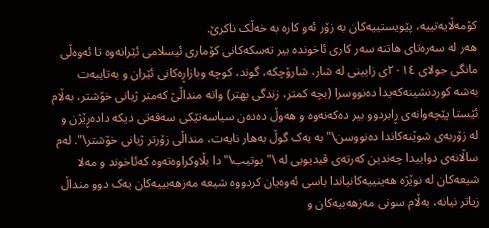کۆمەڵایەتییە، پێویستییەکان بە زۆر ئەو کارە بە خەڵک ناکرێ.
هەر لە سەرەتای هاتنە سەر کاری ئاخوندە بیر تەسکەکانی کۆماری ئیسلامی ئێرانەوە تا ئەوەڵی مانگی جولای ٢٠١٤ی زایینی لە شار، شارۆچکە، گوند، کوچە وبازاڕەکانی ئێران و بەتایبەت بەشە کوردنشینەکەیدا دەنووسرا (بچە کمتر، زندگی بهتر) واتە منداڵێ کەمتر ژیانی خۆشتر، بەڵام ئێستا پێچەوانەی ڕابردوو بیر دەکەنەوە و هەوڵ دەدەن سیاسەتێکی سەقەتی دیکە دادەڕێژن و لە زۆربەی شوێنەکاندا دەنووسن\"بە یەک گوڵ بەهار نایەت، منداڵی زۆرتر ژیانی خۆشتر\". لەم ساڵانەی دواییدا چەندین کەرتەی ڤیدیویی لە \"یوتیب\"دا بڵاوکراوەتەوە کەئاخوند و مەلا شیعەکان لە نوێژە هەینییەکانیاندا باسی ئەوەیان کردووە شیعە مەزهەبییەکان یەک دوو منداڵ زیاتر نیانە، بەڵام سونی مەزهەبیەکان و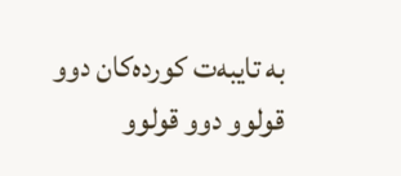بە تایبەت کوردەکان دوو قولوو دوو قولوو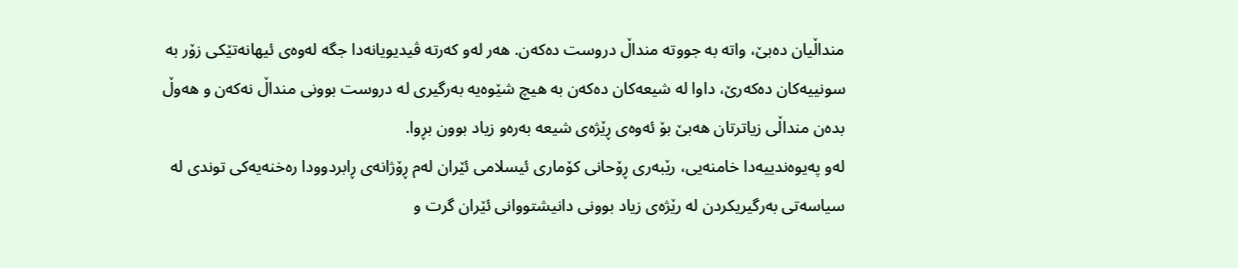منداڵیان دەبێ، واتە بە جووتە منداڵ دروست دەکەن. هەر لەو کەرتە ڤیدیویانەدا جگە لەوەی ئیهانەتێکی زۆر بە سونییەکان دەکەرێ، داوا لە شیعەکان دەکەن بە هیچ شێوەیە بەرگیری لە دروست بوونی منداڵ نەکەن و هەوڵ بدەن منداڵی زیاترتان هەبێ بۆ ئەوەی ڕێژەی شیعە بەرەو زیاد بوون بڕوا.
لەو پەیوەندییەدا خامنەیی، رێبەری ڕۆحانی کۆماری ئیسلامی ئێران لەم ڕۆژانەی ڕابردوودا رەخنەیەکی توندی لە سیاسەتی بەرگیریکردن لە رێژەی زیاد بوونی دانیشتووانی ئێران گرت و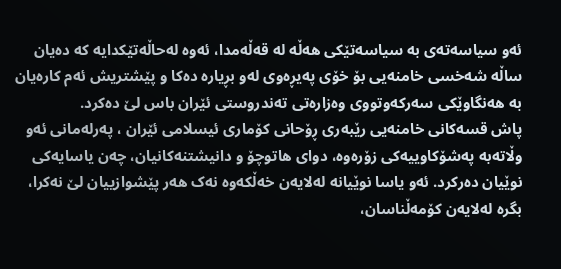ئەو سیاسەتەی بە سیاسەتێکی هەڵە لە قەڵەمدا، ئەوە لەحاڵەتێکدایە کە دەیان ساڵە شەخسی خامنەیی بۆ خۆی پەیڕەوی لەو بڕیارە دەکا و پێشتریش ئەم کارەیان بە هەنگاوێکی سەرکەوتووی وەزارەتی تەندروستی ئێران باس لێ دەکرد.
پاش قسەکانی خامنەیی رێبەری ڕۆحانی کۆماری ئیسلامی ئێران ، پەرلەمانی ئەو وڵاتەبە پەشۆکاوییەکی زۆرەوە، دوای هاتوچۆ و دانیشتنەکانیان، چەن یاسایەکی نوێیان دەرکرد. ئەو یاسا نوێیانە لەلایەن خەڵکەوە نەک هەر پێشوازییان لێ نەکرا، بگرە لەلایەن کۆمەڵناسان،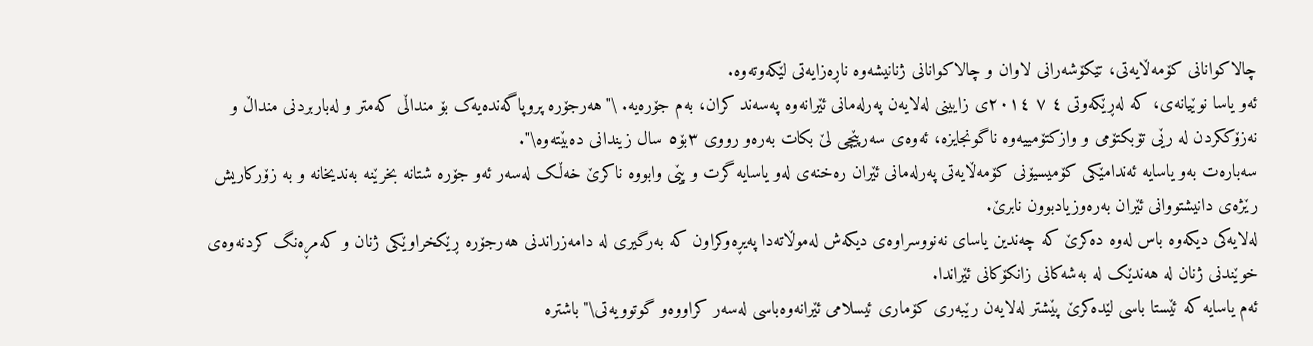چالاکوانانی کۆمەڵایەتی، تێکۆشەرانی لاوان و چالاکوانانی ژنانیشەوە ناڕەزایەتی لێکەوتەوە.
ئەو یاسا نوێیانەی، کە لەڕێکەوتی ٤ ٧ ٢٠١٤ی زایینی لەلایەن پەرلەمانی ئێرانەوە پەسەند کران، بەم جۆرەیە. \"هەرجۆرە پروپاگەندەیەک بۆ منداڵی کەمتر و لەباربردنی منداڵ و نەزۆککردن لە رێی تۆبکتۆمی و وازکتۆمییەوە ناگونجایزە، ئەوەی سەرپێچی لێ بکات بەرەو رووی ٣بۆ٥ سال زیندانی دەبێتەوە\".
سەبارەت بەو یاسایە ئەندامێکی کۆمیسیۆنی کۆمەڵایەتی پەرلەمانی ئێران رەخنەی لەو یاسایە گرت و پێی وابووە ناکرێ خەڵک لەسەر ئەو جۆرە شتانە بخرێنە بەندیخانە و بە زۆرکاریش رێژەی دانیشتووانی ئێران بەرەوزیادبوون نابرێ.
لەلایەکی دیکەوە باس لەوە دەکرێ کە چەندین یاسای نەنووسراوەی دیکەش لەموڵاتەدا پەیڕەوکراون کە بەرگیری لە دامەزراندنی هەرجۆرە ڕێکخراوێکی ژنان و کەمڕەنگ کردنەوەی خوێندنی ژنان لە هەندێک لە بەشەکانی زانکۆکانی ئێراندا.
ئەم یاسایە کە ئێستا باسی لێدەکرێ پێشتر لەلایەن رێبەری کۆماری ئیسلامی ئێرانەوەباسی لەسەر کراووەو گوتوویەتی\"باشترە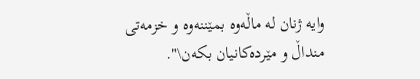وایە ژنان لە ماڵەوە بمێننەوە و خزمەتی منداڵ و مێردەکانیان بکەن\".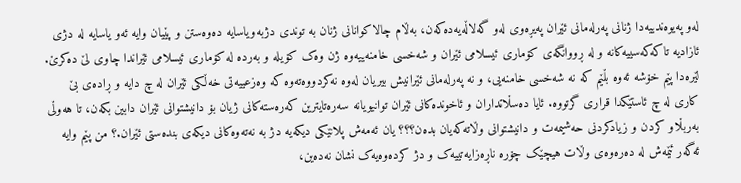لەو پەیوەندییەدا ژنانی پەرلەمانی ئێران پەیڕەوی لەو گەلاڵەیەدەکەن، بەڵام چالاکوانانی ژنان بە توندی دژبەویاسایە دەوەستن و پێیان وایە ئەو یاسایە لە دژی ئازادیە تاکەکەسییەکانە و لە ڕووانگەی کۆماری ئیسلامی ئێران و شەخسی خامنەییەوە ژن وەک کۆیلە و بەردە لە کۆماری ئیسلامی ئێراندا چاوی لێ دەکرێ.
لێرەدا پێم خۆشە ئەوە بڵێم کە نە شەخسی خامنەیی، و نە پەرلەمانی ئێرانیش بیریان لەوە نەکردووەتەوە کە وەزعییەتی خەڵکی ئێران لە چ دایە و ڕادەی بێ کاری لە چ ئاستێکدا قراری گرتووە. ئایا دەسڵاتداران و ئاخوندەکانی ئێران توانیویانە سەرەتایترین کەرەستەکانی ژیان بۆ دانیشتوانی ئێران دابین بکەن، تا هەوڵی بەربڵاو کردن و زیادکردنی حەشیمەت و دانیشتوانی وڵاتەکەیان بدەن؟؟؟ یان ئەمەش پلانێکی دیکەیە دژ بە نەتەوەکانی دیکەی بندەستی ئێران.؟ من پێم وایە ئەگەر ئێمەش لە دەرەوەی وڵات هیچێک چۆرە ناڕەزایەتییەک و دژ کردەوەیەک نشان نەدەین،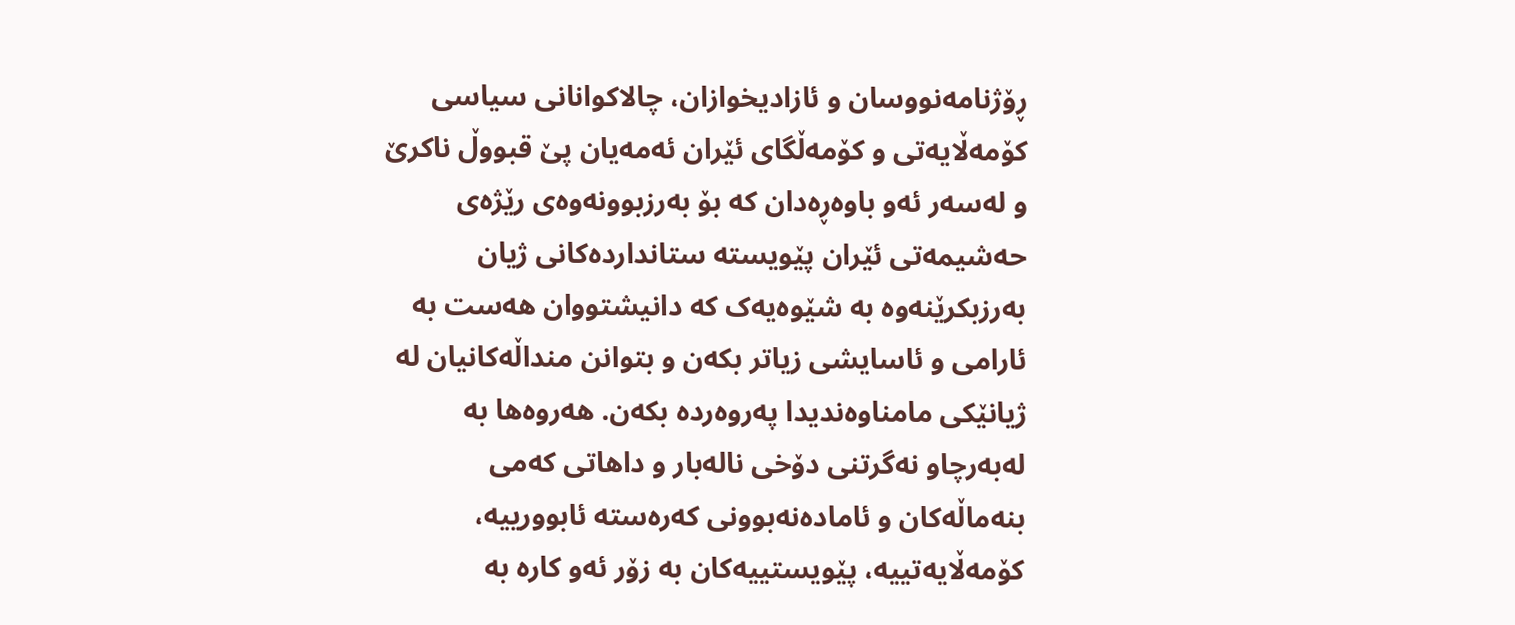ڕۆژنامەنووسان و ئازادیخوازان، چالاکوانانی سیاسی کۆمەڵایەتی و کۆمەڵگای ئێران ئەمەیان پێ قبووڵ ناکرێ و لەسەر ئەو باوەڕەدان کە بۆ بەرزبوونەوەی رێژەی حەشیمەتی ئێران پێویستە ستانداردەکانی ژیان بەرزبکرێنەوە بە شێوەیەک کە دانیشتووان هەست بە ئارامی و ئاسایشی زیاتر بکەن و بتوانن منداڵەکانیان لە ژیانێکی مامناوەندیدا پەروەردە بکەن. هەروەها بە لەبەرچاو نەگرتنی دۆخی نالەبار و داهاتی کەمی بنەماڵەکان و ئامادەنەبوونی کەرەستە ئابوورییە، کۆمەڵایەتییە، پێویستییەکان بە زۆر ئەو کارە بە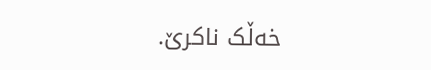خەڵک ناکرێ.